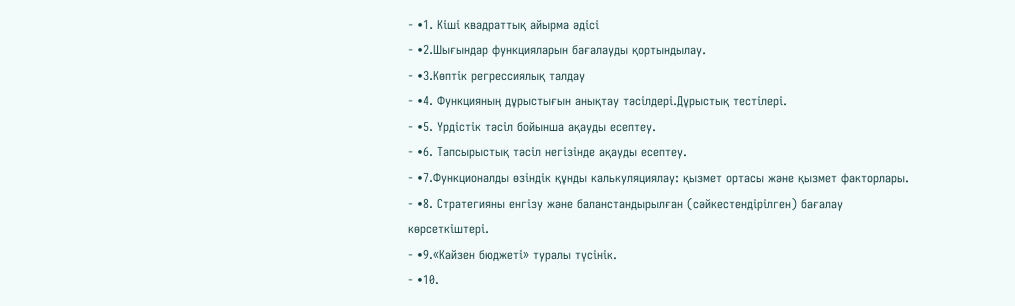- •1. Кіші квадраттық айырма әдісі
- •2.Шығындар функцияларын бағалауды қортындылау.
- •3.Көптік регрессиялық талдау
- •4. Функцияның дұрыстығын анықтау тәсілдері.Дұрыстық тестілері.
- •5. Үрдістік тәсіл бойынша ақауды есептеу.
- •6. Тапсырыстық тәсіл негізінде ақауды есептеу.
- •7.Функционалды өзіндік құнды калькуляциялау: қызмет ортасы және қызмет факторлары.
- •8. Стратегияны енгізу және баланстандырылған (сәйкестендірілген) бағалау көрсеткіштері.
- •9.«Кайзен бюджеті» туралы түсінік.
- •10.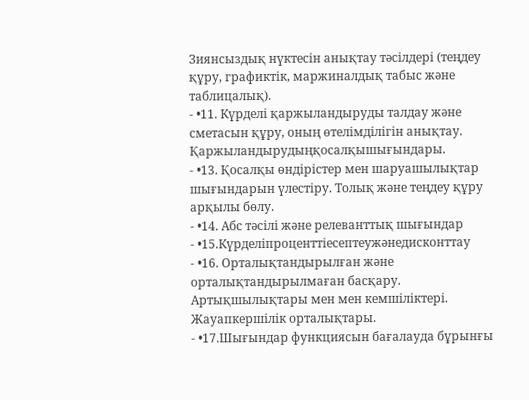Зиянсыздық нүктесін анықтау тәсілдері (теңдеу құру, графиктік, маржиналдық табыс және таблицалық).
- •11. Күрделі қаржыландыруды талдау және сметасын құру, оның өтелімділігін анықтау. Қаржыландырудыңқосалқышығындары.
- •13. Қосалқы өндірістер мен шаруашылықтар шығындарын үлестіру. Толық және теңдеу құру арқылы бөлу.
- •14. Абс тәсілі және релеванттық шығындар
- •15.Күрделіпроценттіесептеужәнедисконттау
- •16. Орталықтандырылған және орталықтандырылмаған басқару. Артықшылықтары мен мен кемшіліктері. Жауапкершілік орталықтары.
- •17.Шығындар функциясын бағалауда бұрынғы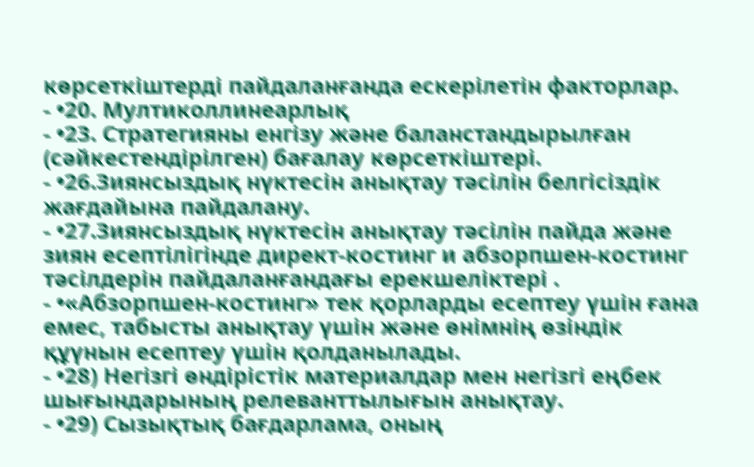көрсеткіштерді пайдаланғанда ескерілетін факторлар.
- •20. Мултиколлинеарлық
- •23. Стратегияны енгізу және баланстандырылған (сәйкестендірілген) бағалау көрсеткіштері.
- •26.Зиянсыздық нүктесін анықтау тәсілін белгісіздік жағдайына пайдалану.
- •27.Зиянсыздық нүктесін анықтау тәсілін пайда және зиян есептілігінде директ-костинг и абзорпшен-костинг тәсілдерін пайдаланғандағы ерекшеліктері .
- •«Абзорпшен-костинг» тек қорларды есептеу үшін ғана емес, табысты анықтау үшін және өнімнің өзіндік құүнын есептеу үшін қолданылады.
- •28) Негізгі өндірістік материалдар мен негізгі еңбек шығындарының релеванттылығын анықтау.
- •29) Сызықтық бағдарлама, оның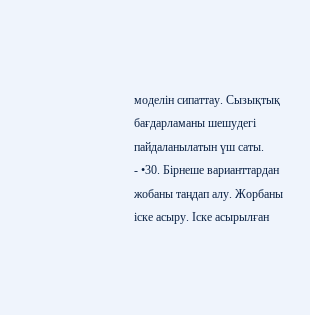моделін сипаттау. Сызықтық бағдарламаны шешудегі пайдаланылатын үш саты.
- •30. Бірнеше варианттардан жобаны таңдап алу. Жорбаны іске асыру. Іске асырылған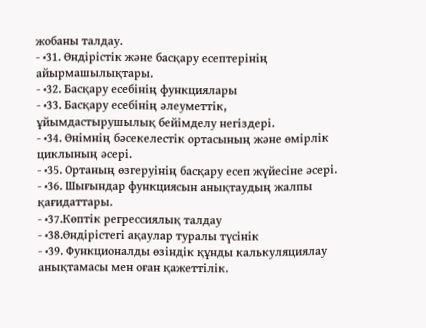жобаны талдау.
- •31. Өндірістік және басқару есептерінің айырмашылықтары.
- •32. Басқару есебінің функциялары
- •33. Басқару есебінің әлеуметтік, ұйымдастырушылық бейімделу негіздері.
- •34. Өнімнің бәсекелестік ортасының және өмірлік циклының әсері.
- •35. Ортаның өзгеруінің басқару есеп жүйесіне әсері.
- •36. Шығындар функциясын анықтаудың жалпы қағидаттары.
- •37.Көптік регрессиялық талдау
- •38.Өндірістегі ақаулар туралы түсінік
- •39. Функционалды өзіндік құнды калькуляциялау анықтамасы мен оған қажеттілік.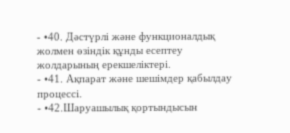- •40. Дәстүрлі және функционалдық жолмен өзіндік құнды есептеу жолдарының ерекшеліктері.
- •41. Ақпарат және шешімдер қабылдау процессі.
- •42.Шаруашылық қортындысын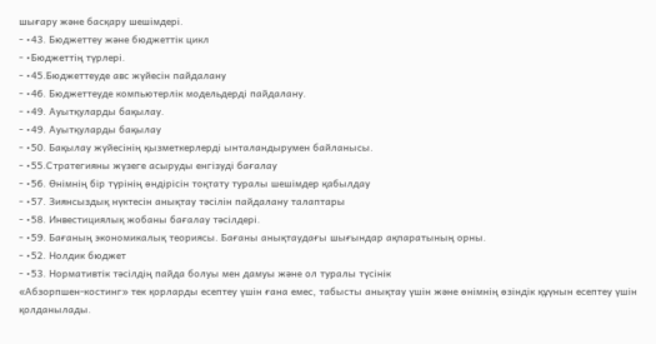шығару және басқару шешімдері.
- •43. Бюджеттеу және бюджеттік цикл
- •Бюджеттің түрлері.
- •45.Бюджеттеуде авс жүйесін пайдалану
- •46. Бюджеттеуде компьютерлік модельдерді пайдалану.
- •49. Ауытқуларды бақылау.
- •49. Ауытқуларды бақылау
- •50. Бақылау жүйесінің қызметкерлерді ынталандырумен байланысы.
- •55.Стратегияны жүзеге асыруды енгізуді бағалау
- •56. Өнімнің бір түрінің өндірісін тоқтату туралы шешімдер қабылдау
- •57. Зиянсыздық нүктесін анықтау тәсілін пайдалану талаптары
- •58. Инвестициялық жобаны бағалау тәсілдері.
- •59. Бағаның экономикалық теориясы. Бағаны анықтаудағы шығындар ақпаратының орны.
- •52. Нолдик бюджет
- •53. Нормативтік тәсілдің пайда болуы мен дамуы және ол туралы түсінік
«Абзорпшен-костинг» тек қорларды есептеу үшін ғана емес, табысты анықтау үшін және өнімнің өзіндік құүнын есептеу үшін қолданылады.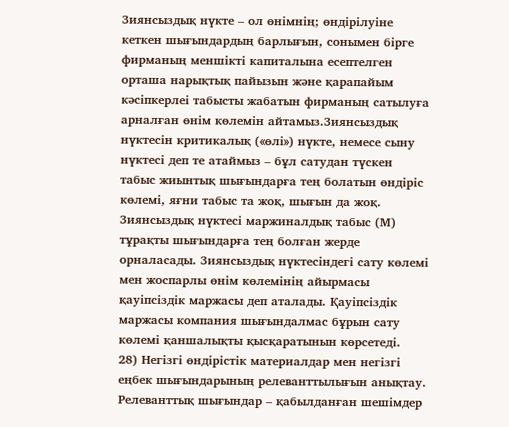Зиянсыздық нүкте – ол өнімнің; өндірілуіне кеткен шығындардың барлығын, сонымен бірге фирманың меншікті капиталына есептелген орташа нарықтық пайызын және қарапайым кәсіпкерлеі табысты жабатын фирманың сатылуға арналған өнім көлемін айтамыз.Зиянсыздық нүктесін критикалық («өлі») нүкте, немесе сыну нүктесі деп те атаймыз – бұл сатудан түскен табыс жиынтық шығындарға тең болатын өндіріс көлемі, яғни табыс та жоқ, шығын да жоқ. Зиянсыздық нүктесі маржиналдық табыс (М) тұрақты шығындарға тең болған жерде орналасады. Зиянсыздық нүктесіндегі сату көлемі мен жоспарлы өнім көлемінің айырмасы қауіпсіздік маржасы деп аталады. Қауіпсіздік маржасы компания шығындалмас бұрын сату көлемі қаншалықты қысқаратынын көрсетеді.
28) Негізгі өндірістік материалдар мен негізгі еңбек шығындарының релеванттылығын анықтау.
Релеванттық шығындар – қабылданған шешімдер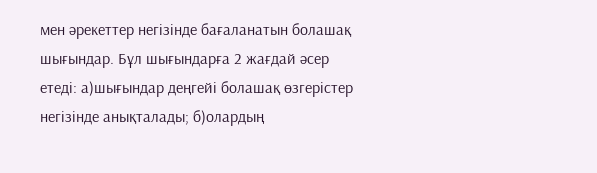мен әрекеттер негізінде бағаланатын болашақ шығындар. Бұл шығындарға 2 жағдай әсер етеді: а)шығындар деңгейі болашақ өзгерістер негізінде анықталады; б)олардың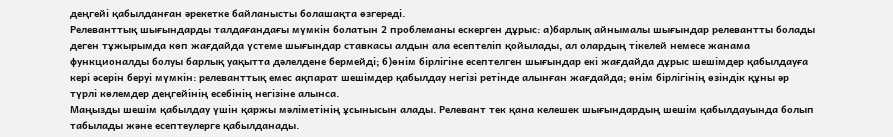деңгейі қабылданған әрекетке байланысты болашақта өзгереді.
Релеванттық шығындарды талдағандағы мүмкін болатын 2 проблеманы ескерген дұрыс: а)барлық айнымалы шығындар релевантты болады деген тұжырымда көп жағдайда үстеме шығындар ставкасы алдын ала есептеліп қойылады, ал олардың тікелей немесе жанама функционалды болуы барлық уақытта дәлелдене бермейді; б)өнім бірлігіне есептелген шығындар екі жағдайда дұрыс шешімдер қабылдауға кері әсерін беруі мүмкін: релеванттық емес ақпарат шешімдер қабылдау негізі ретінде алынған жағдайда; өнім бірлігінің өзіндік құны әр түрлі көлемдер деңгейінің есебінің негізіне алынса.
Маңызды шешiм қабылдау үшiн қаржы мәлiметiнiң ұсынысын алады. Релевант тек қана келешек шығындардың шешiм қабылдауында болып табылады және есептеулерге қабылданады.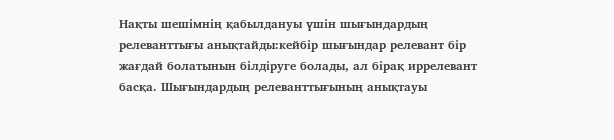Нақты шешiмнiң қабылдануы үшiн шығындардың релеванттығы анықтайды:кейбiр шығындар релевант бiр жағдай болатынын бiлдiруге болады, ал бiрақ иррелевант басқа. Шығындардың релеванттығының анықтауы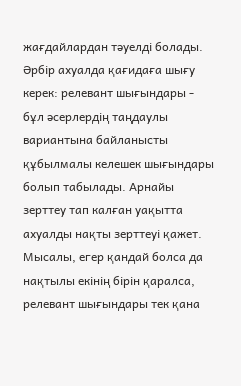жағдайлардан тәуелдi болады. Әрбiр ахуалда қағидаға шығу керек: релевант шығындары - бұл әсерлердiң таңдаулы вариантына байланысты құбылмалы келешек шығындары болып табылады. Арнайы зерттеу тап калған уақытта ахуалды нақты зерттеуі қажет. Мысалы, егер қандай болса да нақтылы екiнiң бiрiн қаралса, релевант шығындары тек қана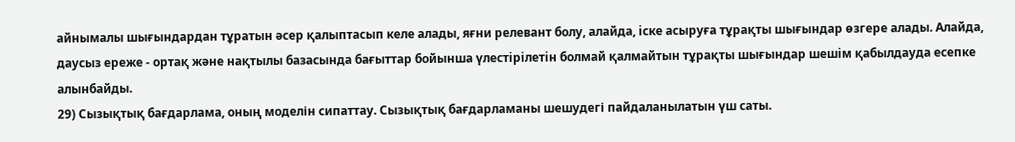айнымалы шығындардан тұратын әсер қалыптасып келе алады, яғни релевант болу, алайда, iске асыруға тұрақты шығындар өзгере алады. Алайда, даусыз ереже - ортақ және нақтылы базасында бағыттар бойынша үлестiрiлетiн болмай қалмайтын тұрақты шығындар шешiм қабылдауда есепке алынбайды.
29) Сызықтық бағдарлама, оның моделін сипаттау. Сызықтық бағдарламаны шешудегі пайдаланылатын үш саты.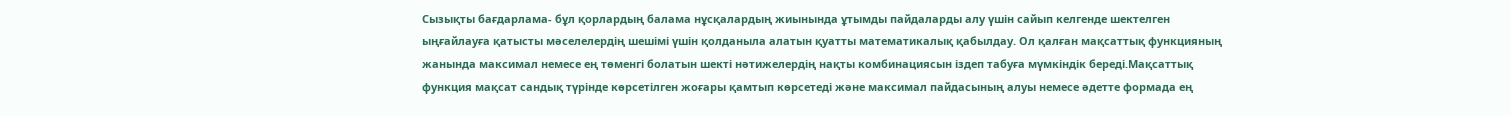Сызықты бағдарлама- бұл қорлардың балама нұсқалардың жиынында ұтымды пайдаларды алу үшiн сайып келгенде шектелген ыңғайлауға қатысты мәселелердiң шешiмi үшiн қолданыла алатын қуатты математикалық қабылдау. Ол қалған мақсаттық функцияның жанында максимал немесе ең төменгi болатын шектi нәтижелердiң нақты комбинациясын iздеп табуға мүмкiндiк бередi.Мақсаттық функция мақсат сандық түрiнде көрcетiлген жоғары қамтып көрсетедi және максимал пайдасының алуы немесе әдетте формада ең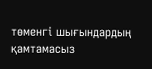төменгi шығындардың қамтамасыз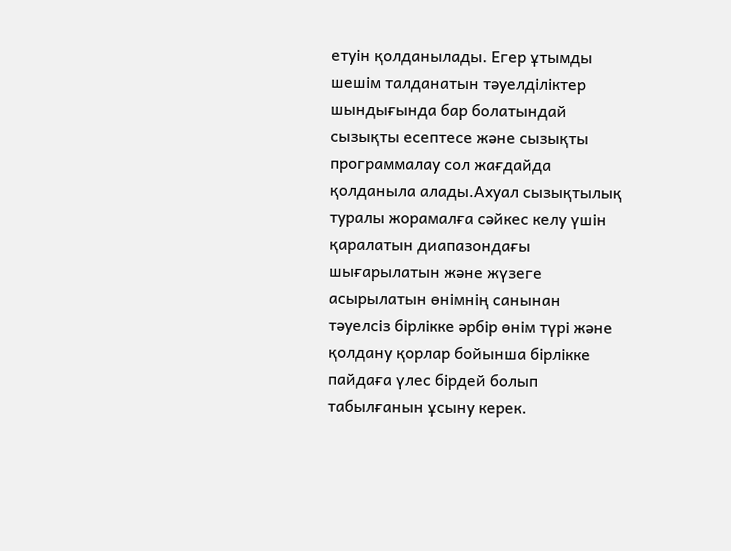етуiн қолданылады. Егер ұтымды шешiм талданатын тәуелдiлiктер шындығында бар болатындай сызықты есептесе және сызықты программалау сол жағдайда қолданыла алады.Ахуал сызықтылық туралы жорамалға сәйкес келу үшiн қаралатын диапазондағы шығарылатын және жүзеге асырылатын өнiмнiң санынан тәуелсiз бiрлiкке әрбiр өнiм түрi және қолдану қорлар бойынша бiрлiкке пайдаға үлес бiрдей болып табылғанын ұсыну керек.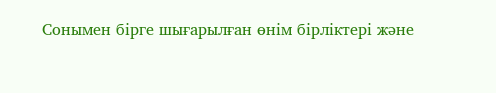Сонымен бiрге шығарылған өнiм бiрлiктерi және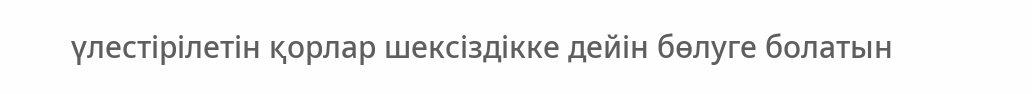үлестiрiлетiн қорлар шексiздiкке дейiн бөлуге болатын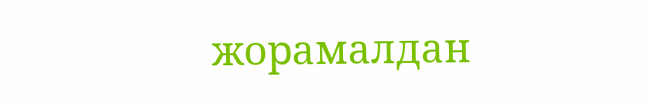жорамалдан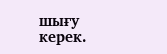шығу керек.